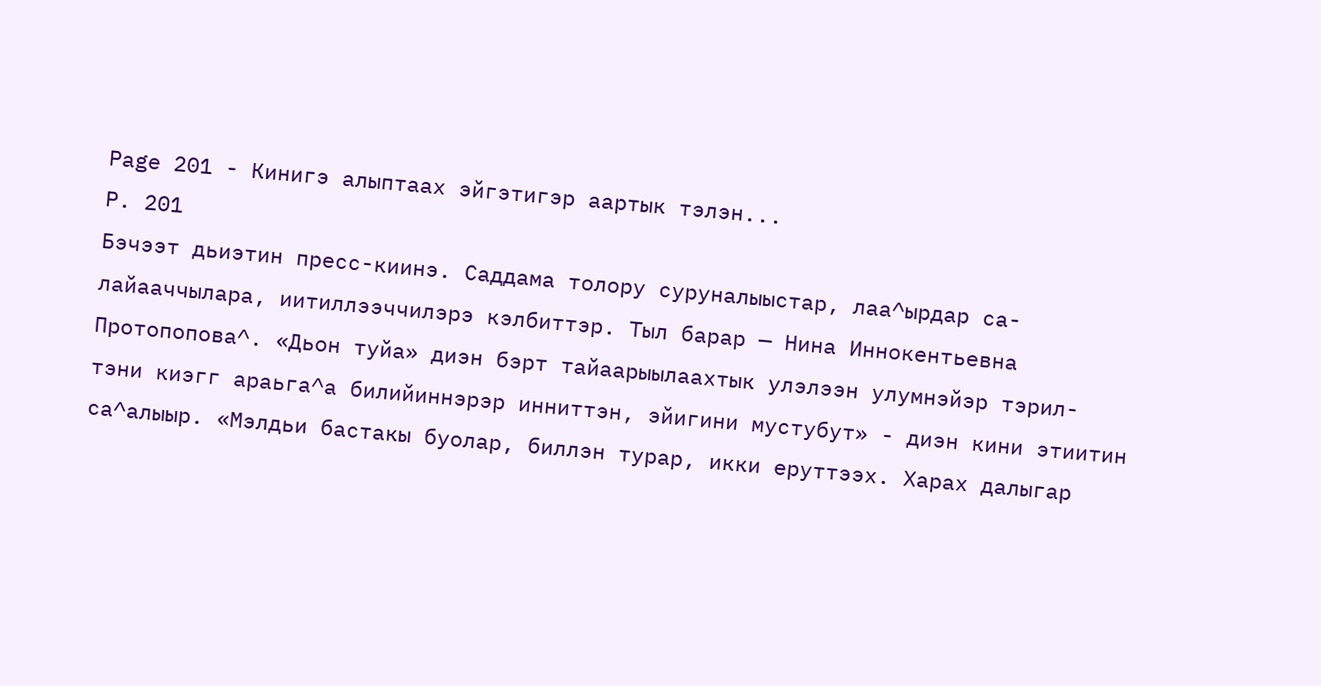Page 201 - Кинигэ алыптаах эйгэтигэр аартык тэлэн...
P. 201
Бэчээт дьиэтин пресс-киинэ. Саддама толору суруналыыстар, лаа^ырдар са-
лайааччылара, иитиллээччилэрэ кэлбиттэр. Тыл барар — Нина Иннокентьевна
Протопопова^. «Дьон туйа» диэн бэрт тайаарыылаахтык улэлээн улумнэйэр тэрил-
тэни киэгг араьга^а билийиннэрэр инниттэн, эйигини мустубут» - диэн кини этиитин
са^алыыр. «Мэлдьи бастакы буолар, биллэн турар, икки еруттээх. Харах далыгар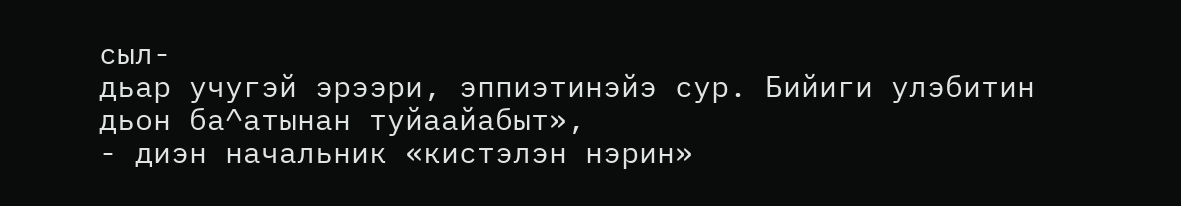сыл-
дьар учугэй эрээри, эппиэтинэйэ сур. Бийиги улэбитин дьон ба^атынан туйаайабыт»,
- диэн начальник «кистэлэн нэрин»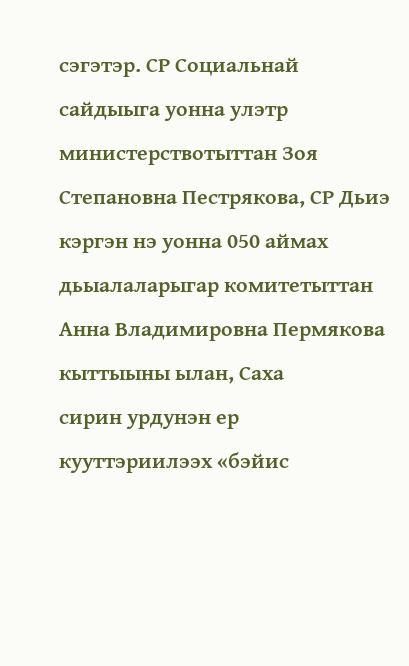сэгэтэр. СР Социальнай сайдыыга уонна улэтр
министерствотыттан Зоя Степановна Пестрякова, СР Дьиэ кэргэн нэ уонна 050 аймах
дьыалаларыгар комитетыттан Анна Владимировна Пермякова кыттыыны ылан, Саха
сирин урдунэн ер кууттэриилээх «бэйис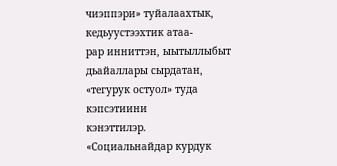чиэппэри» туйалаахтык, кедьуустээхтик атаа-
рар инниттэн, ыытыллыбыт дьайаллары сырдатан, «тегурук остуол» туда кэпсэтиини
кэнэттилэр.
«Социальнайдар курдук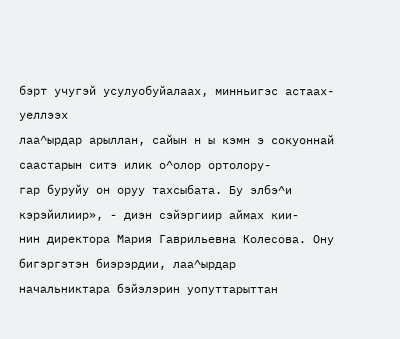бэрт учугэй усулуобуйалаах, минньигэс астаах-уеллээх
лаа^ырдар арыллан, сайын н ы кэмн э сокуоннай саастарын ситэ илик о^олор ортолору-
гар буруйу он оруу тахсыбата. Бу элбэ^и кэрэйилиир», - диэн сэйэргиир аймах кии-
нин директора Мария Гаврильевна Колесова. Ону бигэргэтэн биэрэрдии, лаа^ырдар
начальниктара бэйэлэрин уопуттарыттан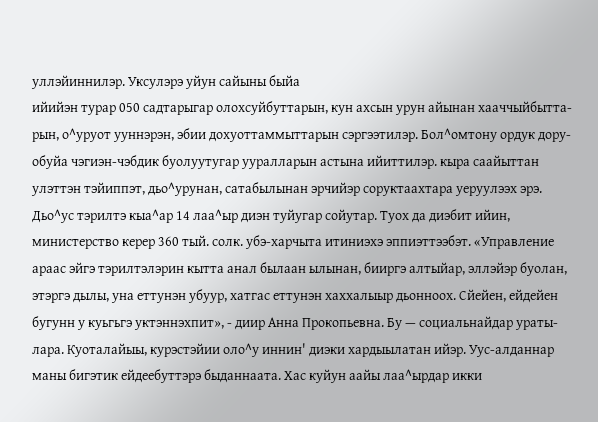уллэйиннилэр. Уксулэрэ уйун сайыны быйа
ийийэн турар 050 садтарыгар олохсуйбуттарын, кун ахсын урун айынан хааччыйбытта-
рын, о^уруот ууннэрэн, эбии дохуоттаммыттарын сэргээтилэр. Бол^омтону ордук дору-
обуйа чэгиэн-чэбдик буолуутугар ууралларын астына ийиттилэр. кыра саайыттан
улэттэн тэйиппэт, дьо^урунан, сатабылынан эрчийэр соруктаахтара уеруулээх эрэ.
Дьо^ус тэрилтэ кыа^ар 14 лаа^ыр диэн туйугар сойутар. Туох да диэбит ийин,
министерство керер 360 тый. солк. убэ-харчыта итиниэхэ эппиэттээбэт. «Управление
араас эйгэ тэрилтэлэрин кытта анал былаан ылынан, бииргэ алтыйар, эллэйэр буолан,
этэргэ дылы, уна еттунэн убуур, хатгас еттунэн хаххалыыр дьонноох. Сйейен, ейдейен
бугунн у куьгьгэ уктэннэхпит», - диир Анна Прокопьевна. Бу — социальнайдар ураты-
лара. Куоталайыы, курэстэйии оло^у иннин' диэки хардыылатан ийэр. Уус-алданнар
маны бигэтик ейдеебуттэрэ быданнаата. Хас куйун аайы лаа^ырдар икки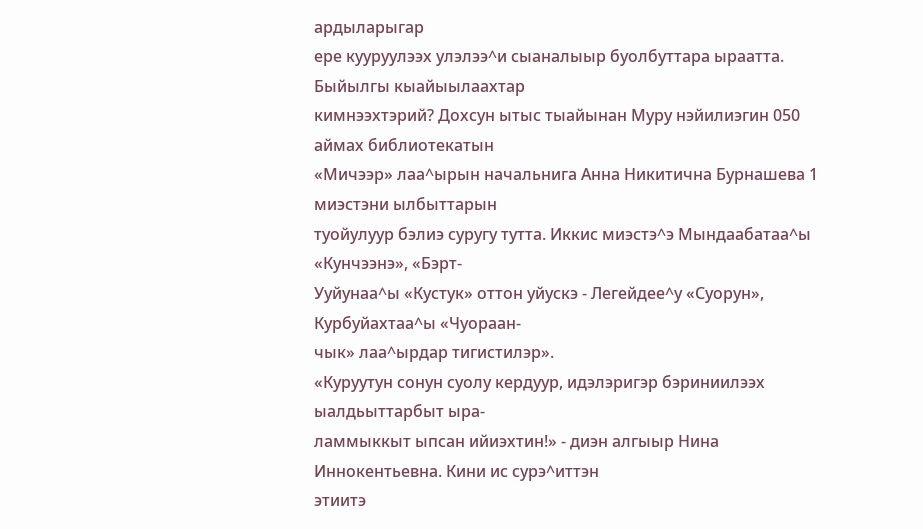ардыларыгар
ере кууруулээх улэлээ^и сыаналыыр буолбуттара ыраатта. Быйылгы кыайыылаахтар
кимнээхтэрий? Дохсун ытыс тыайынан Муру нэйилиэгин 050 аймах библиотекатын
«Мичээр» лаа^ырын начальнига Анна Никитична Бурнашева 1 миэстэни ылбыттарын
туойулуур бэлиэ суругу тутта. Иккис миэстэ^э Мындаабатаа^ы «Кунчээнэ», «Бэрт-
Ууйунаа^ы «Кустук» оттон уйускэ - Легейдее^у «Суорун», Курбуйахтаа^ы «Чуораан-
чык» лаа^ырдар тигистилэр».
«Куруутун сонун суолу кердуур, идэлэригэр бэриниилээх ыалдьыттарбыт ыра-
ламмыккыт ыпсан ийиэхтин!» - диэн алгыыр Нина Иннокентьевна. Кини ис сурэ^иттэн
этиитэ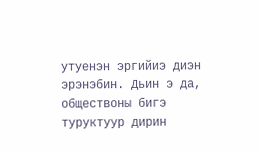утуенэн эргийиэ диэн эрэнэбин. Дьин э да, обществоны бигэ туруктуур дирин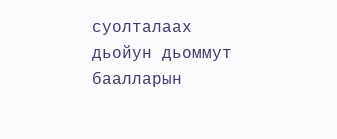суолталаах дьойун дьоммут баалларын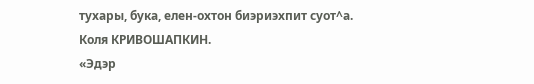тухары, бука, елен-охтон биэриэхпит суот^а.
Коля КРИВОШАПКИН.
«Эдэр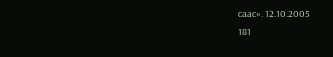саас». 12.10.2005
181